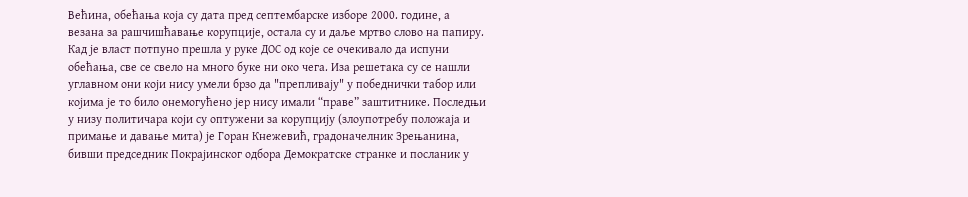Већина, обећања која су дата пред септембарске изборе 2000. године, а везана за рашчишћавање корупције, остала су и даље мртво слово на папиру. Кад је власт потпуно прешла у руке ДОС од које се очекивало да испуни обећања, све се свело на много буке ни око чега. Иза решетака су се нашли углавном они који нису умели брзо да "препливају" у победнички табор или којима је то било онемогућено јер нису имали “праве” заштитнике. Последњи у низу политичара који су оптужени за корупцију (злоупотребу положаја и примање и давање мита) је Горан Кнежевић, градоначелник Зрењанина, бивши председник Покрајинског одбора Демократске странке и посланик у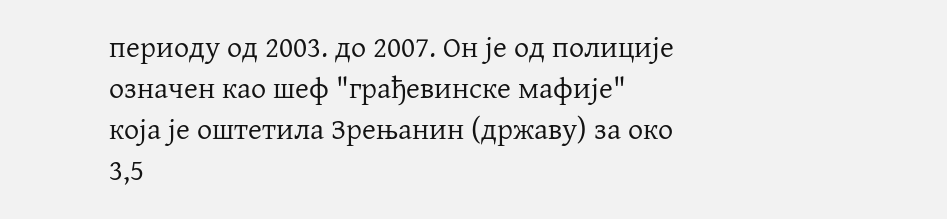периоду од 2003. до 2007. Он је од полиције означен као шеф "грађевинске мафије" која је оштетила Зрењанин (државу) за око 3,5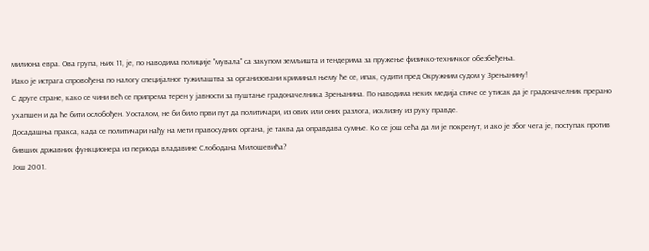милиона евра. Ова група, њих 11, је, по наводима полиције "мувала" са закупом земљишта и тендерима за пружење физичко-техничког обезбеђења.
Иако је истрага спровођена по налогу специјалног тужилаштва за организовани криминал њему ће се, ипак, судити пред Окружним судом у Зрењанину!
С друге стране, како се чини већ се припрема терен у јавности за пуштање градоначелника Зрењанина. По наводима неких медија стиче се утисак да је градоначелник прерано ухапшен и да ће бити ослобођен. Уосталом, не би било први пут да политичари, из ових или оних разлога, исклизну из руку правде.
Досадашња пракса, када се политичари нађу на мети правосудних органа, је таква да оправдава сумње. Ко се још сећа да ли је покренут, и ако је због чега је, поступак против бивших државних функционера из периода владавине Слободана Милошевића?
Још 2001.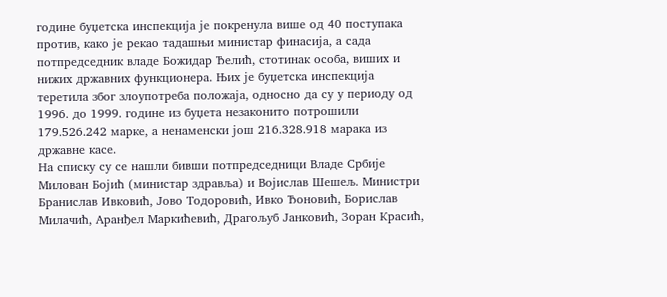године буџетска инспекција је покренула више од 40 поступака против, како је рекао тадашњи министар финасија, а сада потпредседник владе Божидар Ђелић, стотинак особа, виших и нижих државних функционера. Њих је буџетска инспекција теретила због злоупотреба положаја, односно да су у периоду од 1996. до 1999. године из буџета незаконито потрошили 179.526.242 марке, а ненаменски још 216.328.918 марака из државне касе.
На списку су се нашли бивши потпредседници Владе Србије Милован Бојић (министар здравља) и Војислав Шешељ. Министри Бранислав Ивковић, Јово Тодоровић, Ивко Ђоновић, Борислав Милачић, Аранђел Маркићевић, Драгољуб Јанковић, Зоран Красић,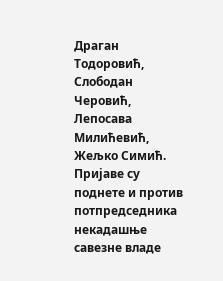Драган Тодоровић, Слободан Черовић, Лепосава Милићевић, Жељко Симић.
Пријаве су поднете и против потпредседника некадашње савезне владе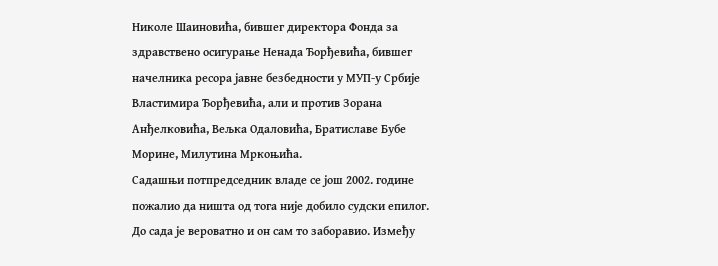Николе Шаиновића, бившег директора Фонда за здравствено осигурање Ненада Ђорђевића, бившег начелника ресора јавне безбедности у МУП-у Србије Властимира Ђорђевића, али и против Зорана Анђелковића, Вељка Одаловића, Братиславе Бубе Морине, Милутина Мркоњића.
Садашњи потпредседник владе се још 2002. године пожалио да ништа од тога није добило судски епилог. До сада је вероватно и он сам то заборавио. Између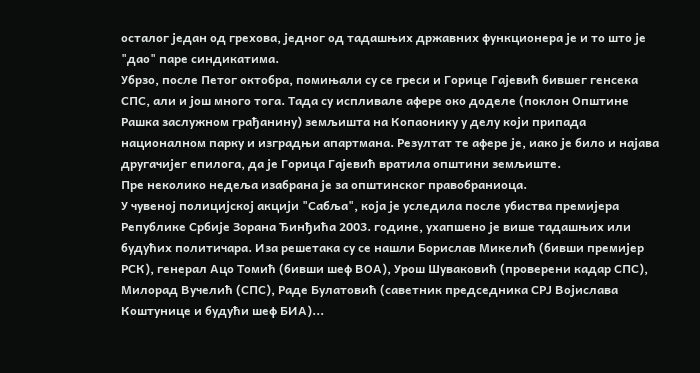осталог један од грехова, једног од тадашњих државних функционера је и то што је "дао" паре синдикатима.
Убрзо, после Петог октобра, помињали су се греси и Горице Гајевић бившег генсека СПС, али и још много тога. Тада су испливале афере око доделе (поклон Општине Рашка заслужном грађанину) земљишта на Копаонику у делу који припада националном парку и изградњи апартмана. Резултат те афере је, иако је било и најава другачијег епилога, да је Горица Гајевић вратила општини земљиште.
Пре неколико недеља изабрана је за општинског правобраниоца.
У чувеној полицијској акцији "Сабља", која је уследила после убиства премијера Републике Србије Зорана Ђинђића 2003. године, ухапшено је више тадашњих или будућих политичара. Иза решетака су се нашли Борислав Микелић (бивши премијер РСК), генерал Ацо Томић (бивши шеф ВОА), Урош Шуваковић (проверени кадар СПС), Милорад Вучелић (СПС), Раде Булатовић (саветник председника СРЈ Војислава Коштунице и будући шеф БИА)...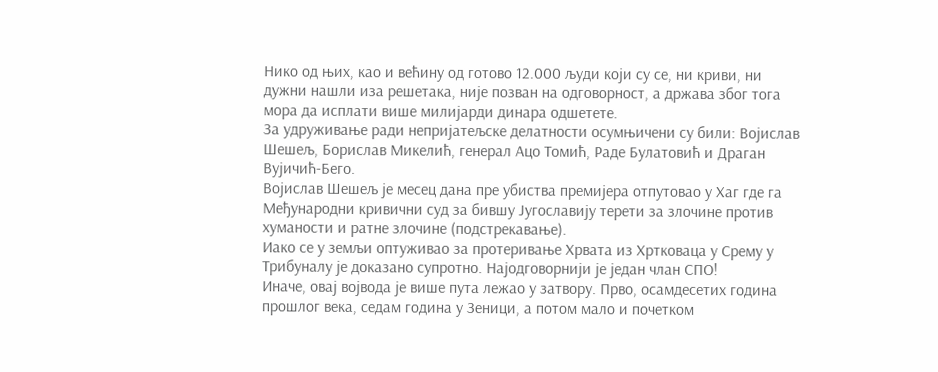Нико од њих, као и већину од готово 12.000 људи који су се, ни криви, ни дужни нашли иза решетака, није позван на одговорност, а држава због тога мора да исплати више милијарди динара одшетете.
За удруживање ради непријатељске делатности осумњичени су били: Војислав Шешељ, Борислав Микелић, генерал Ацо Томић, Раде Булатовић и Драган Вујичић-Бего.
Војислав Шешељ је месец дана пре убиства премијера отпутовао у Хаг где га Међународни кривични суд за бившу Југославију терети за злочине против хуманости и ратне злочине (подстрекавање).
Иако се у земљи оптуживао за протеривање Хрвата из Хртковаца у Срему у Трибуналу је доказано супротно. Најодговорнији је један члан СПО!
Иначе, овај војвода је више пута лежао у затвору. Прво, осамдесетих година прошлог века, седам година у Зеници, а потом мало и почетком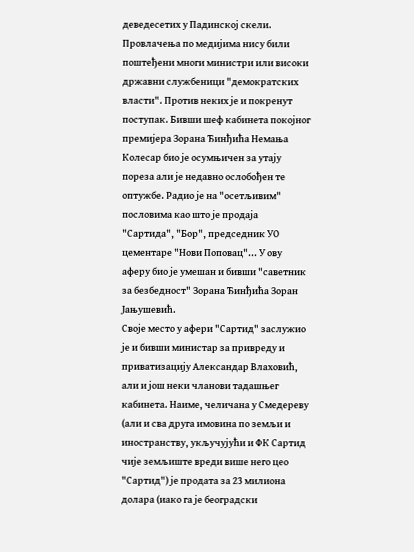деведесетих у Падинској скели.
Провлачења по медијима нису били поштеђени многи министри или високи државни службеници "демократских власти". Против неких је и покренут поступак. Бивши шеф кабинета покојног премијера Зорана Ђинђића Немања Колесар био је осумњичен за утају пореза али је недавно ослобођен те оптужбе. Радио је на "осетљивим" пословима као што је продаја "Сартида", "Бор", председник УО цементаре "Нови Поповац"... У ову аферу био је умешан и бивши "саветник за безбедност" Зорана Ђинђића Зоран Јањушевић.
Своје место у афери "Сартид" заслужио је и бивши министар за привреду и приватизацију Александар Влаховић, али и још неки чланови тадашњег кабинета. Наиме, челичана у Смедереву (али и сва друга имовина по земљи и иностранству, укључујући и ФК Сартид чије земљиште вреди више него цео "Сартид") је продата за 23 милиона долара (иако га је београдски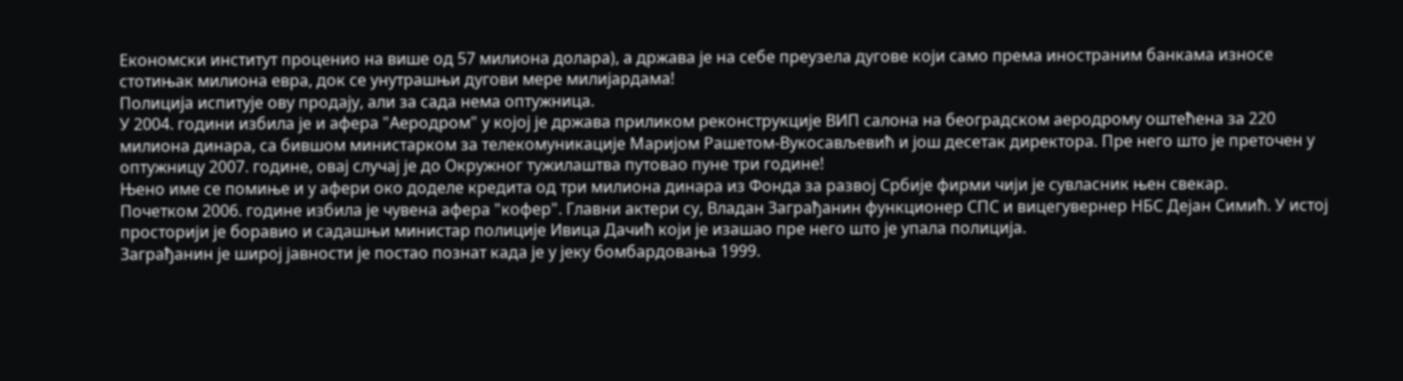Економски институт проценио на више од 57 милиона долара), а држава је на себе преузела дугове који само према иностраним банкама износе стотињак милиона евра, док се унутрашњи дугови мере милијардама!
Полиција испитује ову продају, али за сада нема оптужница.
У 2004. години избила је и афера "Аеродром" у којој је држава приликом реконструкције ВИП салона на београдском аеродрому оштећена за 220 милиона динара, са бившом министарком за телекомуникације Маријом Рашетом-Вукосављевић и још десетак директора. Пре него што је преточен у оптужницу 2007. године, овај случај је до Окружног тужилаштва путовао пуне три године!
Њено име се помиње и у афери око доделе кредита од три милиона динара из Фонда за развој Србије фирми чији је сувласник њен свекар.
Почетком 2006. године избила је чувена афера "кофер". Главни актери су, Владан Заграђанин функционер СПС и вицегувернер НБС Дејан Симић. У истој просторији је боравио и садашњи министар полиције Ивица Дачић који је изашао пре него што је упала полиција.
Заграђанин је широј јавности је постао познат када је у јеку бомбардовања 1999.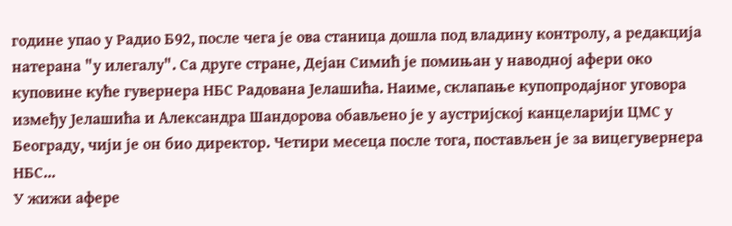године упао у Радио Б92, после чега је ова станица дошла под владину контролу, а редакција натерана "у илегалу". Са друге стране, Дејан Симић је помињан у наводној афери око куповине куће гувернера НБС Радована Јелашића. Наиме, склапање купопродајног уговора између Јелашића и Александра Шандорова обављено је у аустријској канцеларији ЦМС у Београду, чији је он био директор. Четири месеца после тога, постављен је за вицегувернера НБС...
У жижи афере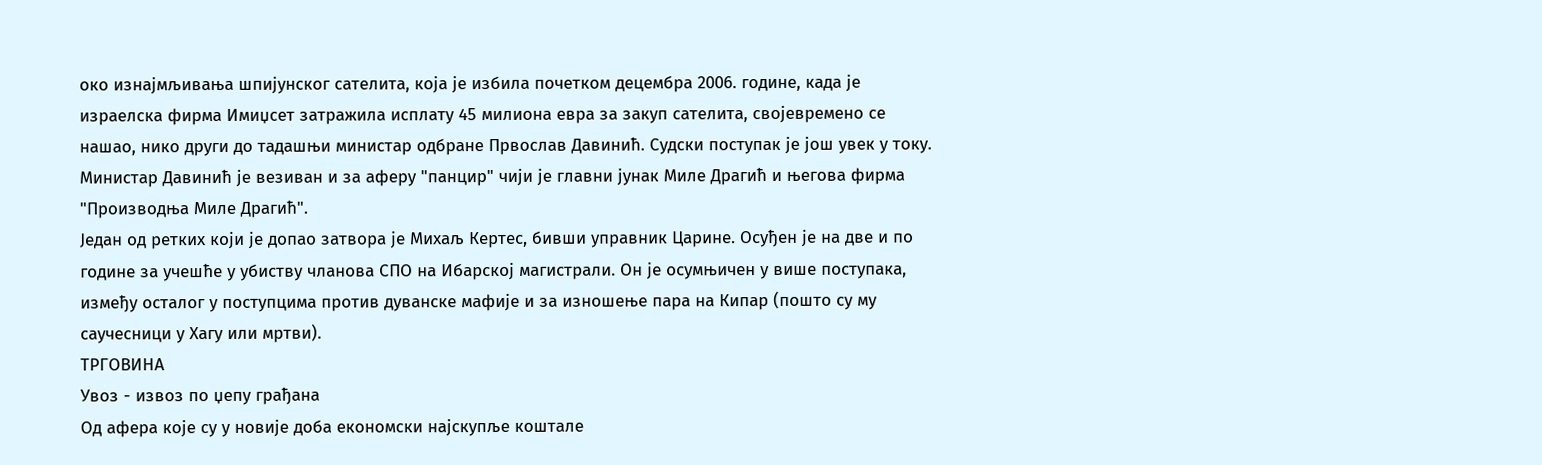око изнајмљивања шпијунског сателита, која је избила почетком децембра 2006. године, када је израелска фирма Имиџсет затражила исплату 45 милиона евра за закуп сателита, својевремено се нашао, нико други до тадашњи министар одбране Првослав Давинић. Судски поступак је још увек у току.
Министар Давинић је везиван и за аферу "панцир" чији је главни јунак Миле Драгић и његова фирма "Производња Миле Драгић".
Један од ретких који је допао затвора је Михаљ Кертес, бивши управник Царине. Осуђен је на две и по године за учешће у убиству чланова СПО на Ибарској магистрали. Он је осумњичен у више поступака, између осталог у поступцима против дуванске мафије и за изношење пара на Кипар (пошто су му саучесници у Хагу или мртви).
ТРГОВИНА
Увоз - извоз по џепу грађана
Од афера које су у новије доба економски најскупље коштале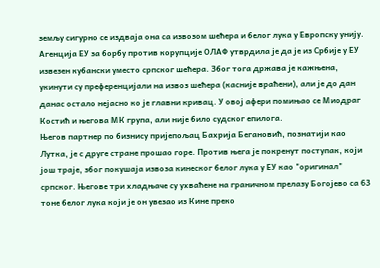земљу сигурно се издваја она са извозом шећера и белог лука у Европску унију. Агенција ЕУ за борбу против корупције ОЛАФ утврдила је да је из Србије у ЕУ извезен кубански уместо српског шећера. Због тога држава је кажњена, укинути су преференцијали на извоз шећера (касније враћени), али је до дан данас остало нејасно ко је главни кривац. У овој афери помињао се Миодраг Костић и његова МК група, али није било судског епилога.
Његов партнер по бизнису пријепољац Бахрија Бегановић, познатији као Лутка, је с друге стране прошао горе. Против њега је покренут поступак, који још траје, због покушаја извоза кинеског белог лука у ЕУ као "оригинал" српског. Његове три хладњаче су ухваћене на граничном прелазу Богојево са 63 тоне белог лука који је он увезао из Кине преко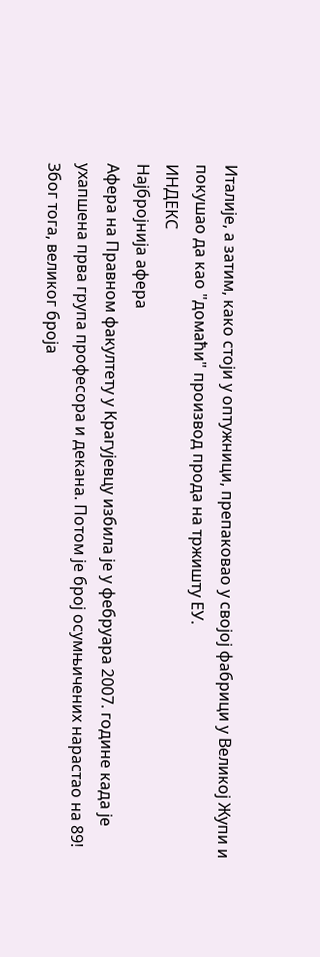Италије, а затим, како стоји у оптужници, препаковао у својој фабрици у Великој Жупи и покушао да као "домаћи" производ прода на тржишту ЕУ.
ИНДЕКС
Најбројнија афера
Афера на Правном факултету у Крагујевцу избила је у фебруара 2007. године када је ухапшена прва група професора и декана. Потом је број осумњичених нарастао на 89! Због тога, великог броја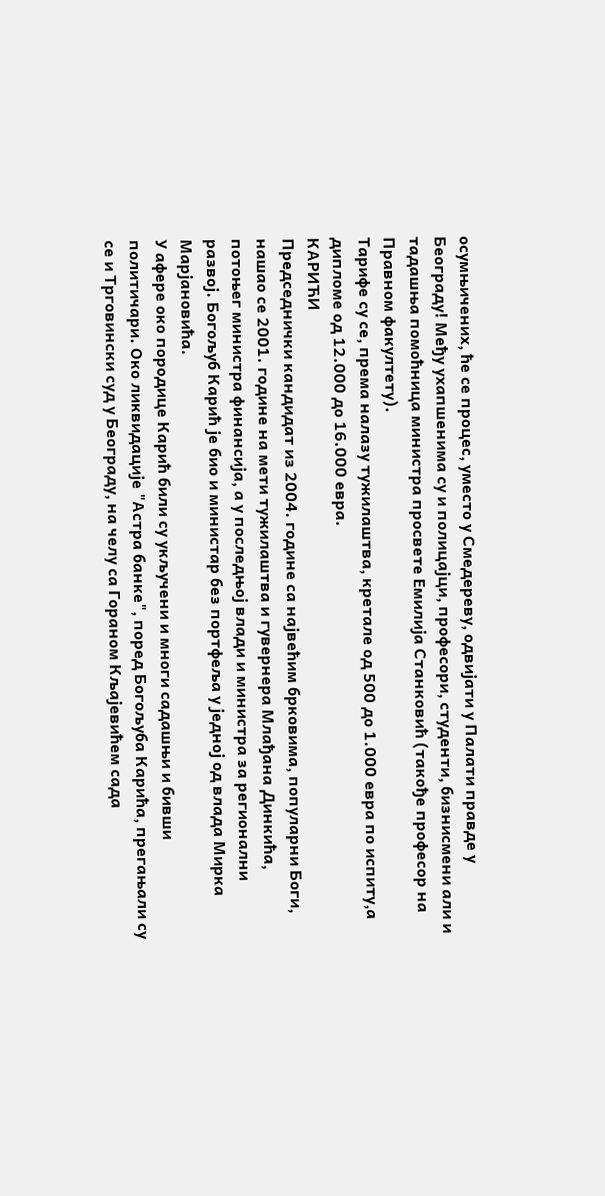осумњичених, ће се процес, уместо у Смедереву, одвијати у Палати правде у Београду! Међу ухапшенима су и полицајци, професори, студенти, бизнисмени али и тадашња помоћница министра просвете Емилија Станковић (такође професор на Правном факултету).
Тарифе су се, према налазу тужилаштва, кретале од 500 до 1.000 евра по испиту,а дипломе од 12.000 до 16.000 евра.
КАРИЋИ
Председнички кандидат из 2004. године са највећим брковима, популарни Боги, нашао се 2001. године на мети тужилаштва и гувернера Млађана Динкића, потоњег министра финансија, а у последњој влади и министра за регионални развој. Богољуб Карић је био и министар без портфеља у једној од влада Мирка Марјановића.
У афере око породице Карић били су укључени и многи садашњи и бивши политичари. Око ликвидације "Астра банке", поред Богољуба Карића, прегањали су се и Трговински суд у Београду, на челу са Гораном Кљајевићем сада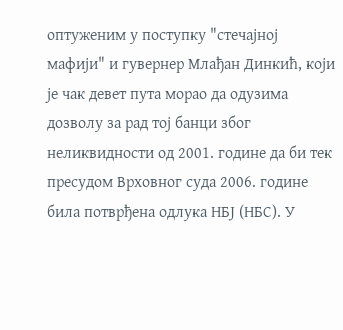оптуженим у поступку "стечајној мафији" и гувернер Млађан Динкић, који је чак девет пута морао да одузима дозволу за рад тој банци због неликвидности од 2001. године да би тек пресудом Врховног суда 2006. године била потврђена одлука НБЈ (НБС). У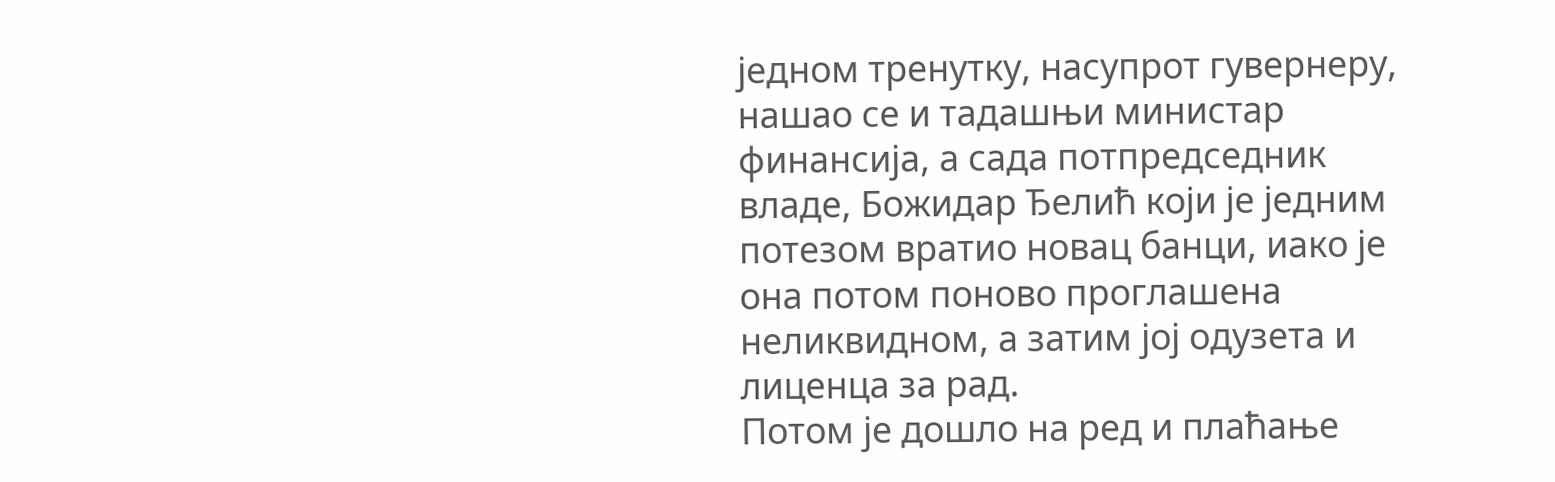једном тренутку, насупрот гувернеру, нашао се и тадашњи министар финансија, а сада потпредседник владе, Божидар Ђелић који је једним потезом вратио новац банци, иако је она потом поново проглашена неликвидном, а затим јој одузета и лиценца за рад.
Потом је дошло на ред и плаћање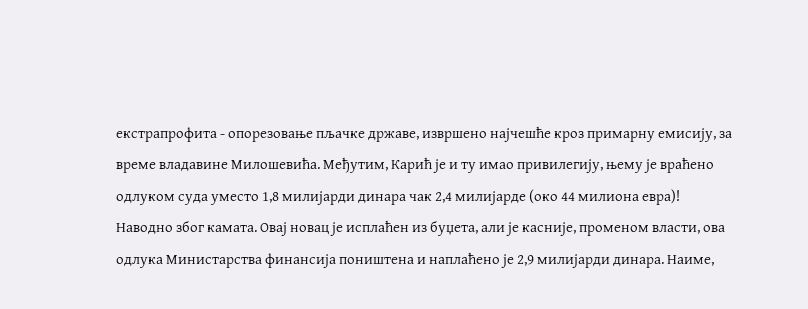екстрапрофита - опорезовање пљачке државе, извршено најчешће кроз примарну емисију, за време владавине Милошевића. Међутим, Карић је и ту имао привилегију, њему је враћено одлуком суда уместо 1,8 милијарди динара чак 2,4 милијарде (око 44 милиона евра)! Наводно због камата. Овај новац је исплаћен из буџета, али је касније, променом власти, ова одлука Министарства финансија поништена и наплаћено је 2,9 милијарди динара. Наиме,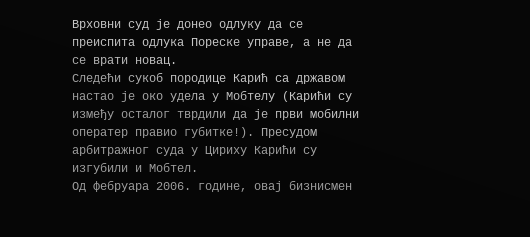Врховни суд је донео одлуку да се преиспита одлука Пореске управе, а не да се врати новац.
Следећи сукоб породице Карић са државом настао је око удела у Мобтелу (Карићи су између осталог тврдили да је први мобилни оператер правио губитке!). Пресудом арбитражног суда у Цириху Карићи су изгубили и Мобтел.
Од фебруара 2006. године, овај бизнисмен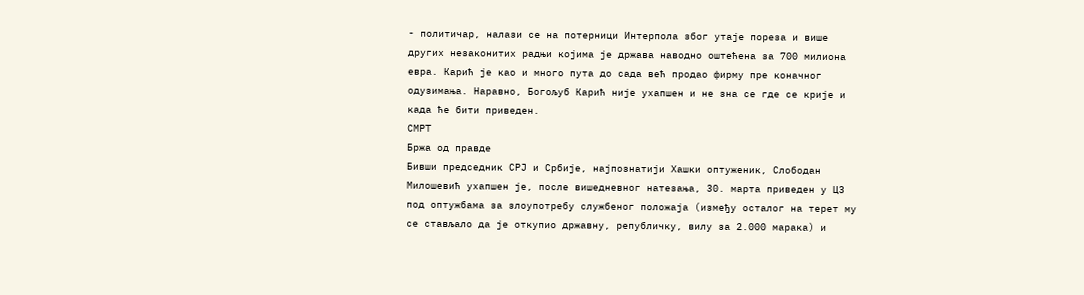- политичар, налази се на потерници Интерпола због утаје пореза и више других незаконитих радњи којима је држава наводно оштећена за 700 милиона евра. Карић је као и много пута до сада већ продао фирму пре коначног одузимања. Наравно, Богољуб Карић није ухапшен и не зна се где се крије и када ће бити приведен.
СМРТ
Бржа од правде
Бивши председник СРЈ и Србије, најпознатији Хашки оптуженик, Слободан Милошевић ухапшен је, после вишедневног натезања, 30. марта приведен у ЦЗ под оптужбама за злоупотребу службеног положаја (између осталог на терет му се стављало да је откупио државну, републичку, вилу за 2.000 марака) и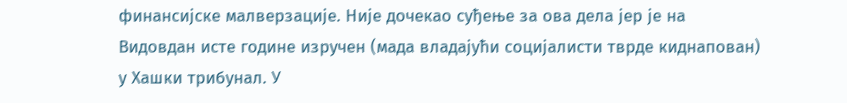финансијске малверзације. Није дочекао суђење за ова дела јер је на Видовдан исте године изручен (мада владајући социјалисти тврде киднапован) у Хашки трибунал. У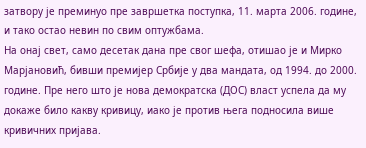затвору је преминуо пре завршетка поступка, 11. марта 2006. године, и тако остао невин по свим оптужбама.
На онај свет, само десетак дана пре свог шефа, отишао је и Мирко Марјановић, бивши премијер Србије у два мандата, од 1994. до 2000. године. Пре него што је нова демократска (ДОС) власт успела да му докаже било какву кривицу, иако је против њега подносила више кривичних пријава.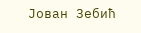Јован Зебић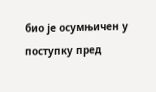био је осумњичен у поступку пред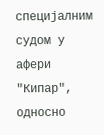специјалним судом у афери "Кипар", односно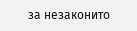за незаконито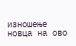изношење новца на ово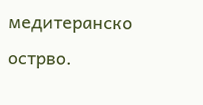медитеранско острво.